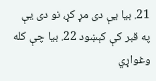21. بیا يې دى مړ كړ، نو دى يې په قبر كې كېښود 22. بیا چې كله وغواړي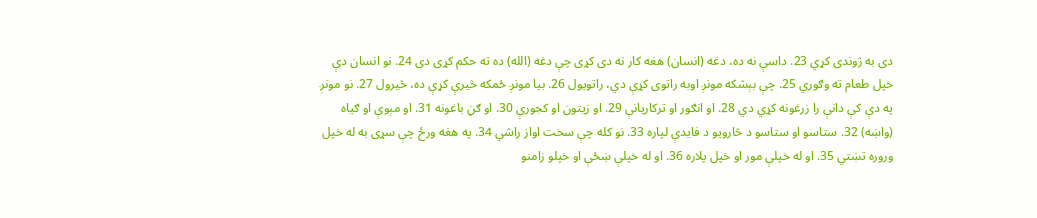دى به ژوندى كړي 23. داسې نه ده، دغه (انسان) هغه كار نه دى كړى چې دغه (الله) ده ته حكم كړى دى 24. نو انسان دې خپل طعام ته وګوري 25. چې بېشكه مونږ اوبه راتوى كړې دي، راتویول 26. بیا مونږ ځمكه څیرې كړې ده، څیرول 27. نو مونږ په دې كې دانې را زرغونه كړي دي 28. او انګور او تركاريانې 29. او زیتون او كجورې 30. او ګڼ باغونه 31. او مېوې او ګياه (واښه) 32. ستاسو او ستاسو د څارویو د فايدې لپاره 33. نو كله چې سخت اواز راشي 34. په هغه ورځ چې سړى به له خپل وروره تښتي 35. او له خپلې مور او خپل پلاره 36. او له خپلې ښځې او خپلو زامنو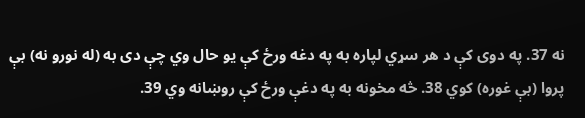نه 37. په دوى كې د هر سړي لپاره به په دغه ورځ كې یو حال وي چې دى به (له نورو نه) بې پروا (بې غوره) كوي 38. څه مخونه به په دغې ورځ كې روښانه وي 39.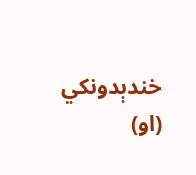خندېدونكي (او)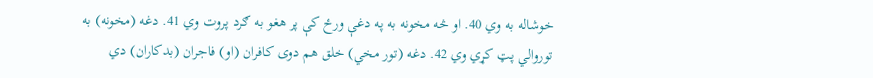خوشاله به وي 40. او څه مخونه به په دغې ورځ كې پر هغو به ګرد پروت وي 41. دغه (مخونه) به توروالي پټ كړي وي 42. دغه (تور مخي) خلق هم دوى كافران (او) فاجران (بدكاران) دي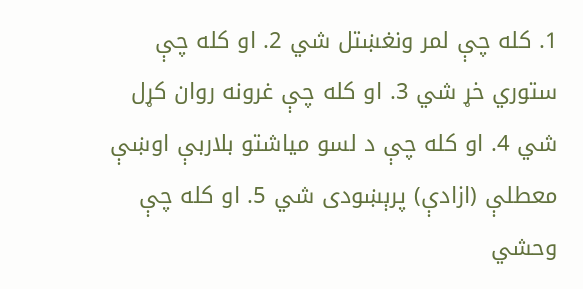1. كله چې لمر ونغښتل شي 2. او كله چې ستوري خړ شي 3. او كله چې غرونه روان كړل شي 4. او كله چې د لسو میاشتو بلاربې اوښې معطلې (ازادې) پرېښودى شي 5. او كله چې وحشي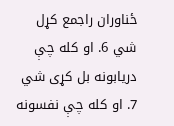ځناوران راجمع كړل شي 6. او كله چې دریابونه بل كړى شي 7. او كله چې نفسونه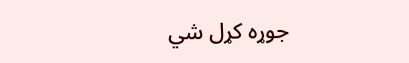جوړه كړل شي